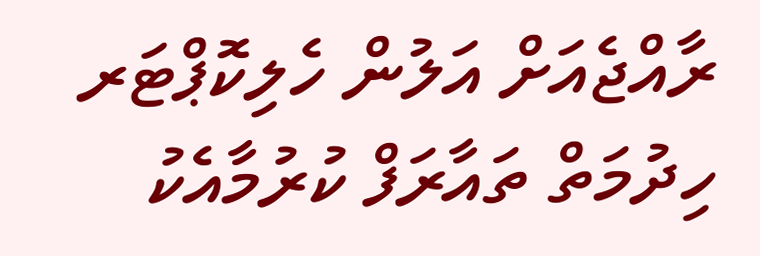ރާއްޖެއަށް އަލުން ހެލިކޮޕްޓަރ ހިދުމަތް ތައާރަފް ކުރުމާއެކު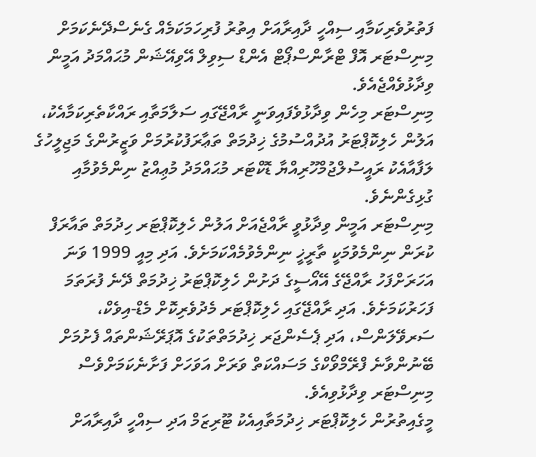ފަތުރުވެރިކަމާއި ސިއްހީ ދާއިރާއަށް އިތުރު ފުރިހަމަކަމެއް ގެނެސްދޭނެކަމަށް މިނިސްޓަރ އޮފް ޓްރާންސްޕޯޓް އެންޑް ސިވިލް އޭވިއޭޝަން މުޙައްމަދު އަމީން ވިދާޅުވެއްޖެއެވެ.
މިނިސްޓަރ މިހެން ވިދާޅުވެފައިވަނީ ރާއްޖޭގައި ސަލާމަތާއި ރައްކާތެރިކަމާއެކު، އަލުން ހެލިކޮޕްޓަރު އުދުއްސުމުގެ ޚިދުމަތް ތަޢާރަފުކުރުމަށް ވަޒީރުންގެ މަޖިލީހުގެ ލަފާއާއެކު ރައީސުލްޖުމްހޫރިއްޔާ ޑޮކްޓަރ މުޙައްމަދު މުޢިއްޒު ނިންމެވުމާއި ގުޅިގެންނެވެ.
މިނިސްޓަރ އަމީން ވިދާޅުވީ ރާއްޖެއަށް އަލުން ހެލިކޮޕްޓަރ ހިދުމަތް ތައާރަފް ކުރަން ނިންމެވުމަކީ ތާރީޚީ ނިންމެވުމެއްކަމަށެވެ. އަދި މިއީ 1999 ވަނަ އަހަރަށްފަހު ރާއްޖޭގެ އޭއޯސީގެ ދަށުން ހެލިކޮޕްޓަރު ޚިދުމަތް ދޭނެ ފުރަތަމަ ފަހަރުކަމަށެވެ. އަދި ރާއްޖޭގައި ހެލިކޮޕްޓަރ މެދުވެރިކޮށް މެޑް-އިވެކް، ސަރވޭލަންސް، އަދި ޕެސެންޖަރ ޚިދުމަތްތަކުގެ އޮޕަރޭޝަންތައް ފެށުމަށް ބޭނުންވާނެ ފްރޭމްވޯކްގެ މަސައްކަތް ވަރަށް އަވަހަށް ފަށާނެކަމަށްވެސް މިނިސްޓަރ ވިދާޅުވިއެވެ.
މީގެއިތުރުން ހެލިކޮޕްޓަރ ޚިދުމަތާއިއެކު ޓޫރިޒަމް އަދި ސިއްހީ ދާއިރާއަށް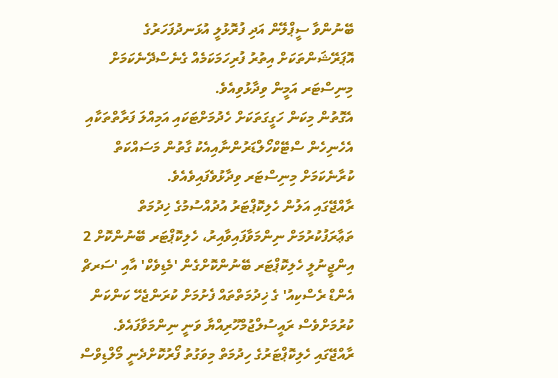ބޭނުންވާ ސީޕްލޭން އަދި ފުރޮޅުލީ އުޅަނދުފަހަރުގެ އޮޕަރޭޝަންތަކަށް އިތުރު ފުރިހަމަކަމެއް ގެނެސްދޭނެކަމަށް މިނިސްޓަރ އަމީން ވިދާޅުވިއެވެ.
އެގޮތުން މިކަން ހަގީގަތަކަށް ހެދުމަށްޓަކައި އަމިއްލަ ފަރާތްތަކާއި އެހެނިހެން ސްޓޭކްހޯލްޑަރުންނާއިއެކު ގާތުން މަސައްކަތް ކުރާނެކަމަށް މިނިސްޓަރ ވިދާޅުވެފައިވެއެވެ.
ރާއްޖޭގައި އަލުން ހެލިކޮޕްޓަރު އުދުއްސުމުގެ ޚިދުމަތް ތަޢާރަފުކުރުމަށް ނިންމަވާފައިވާއިރު، ހެލިކޮޕްޓަރ ބޭނުންކޮށް 2 އިންޖީނުލީ ހެލިކޮޕްޓަރ ބޭނުންކޮށްގެން 'މެޑިވެކް' އާއި 'ސަރޗް އެންޑް ރެސްކިއު' ގެ ޚިދުމަތްތައް ފެށުމަށް ކުރަންޖެހޭ ކަންކަން ކުރުމަށްވެސް ރައީސުލްޖުމްހޫރިއްޔާ ވަނީ ނިންމަވާފައެވެ.
ރާއްޖޭގައި ހެލިކޮޕްޓަރުގެ ހިދުމަތް މިވަގުތު ފޯރުކޮށްދެނީ މޯލްޑިވްސް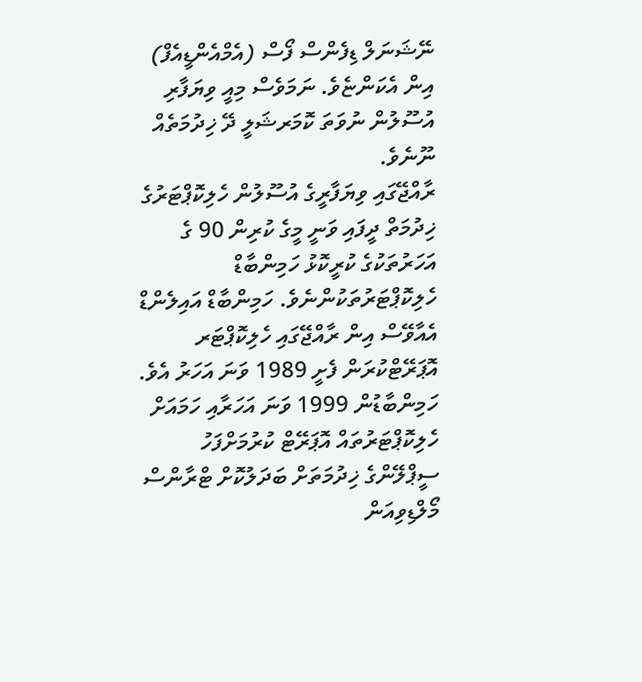ނޭޝަނަލް ޑިފެންސް ފޯސް (އެމްއެންޑީއެފް) އިން އެކަންޏެވެ. ނަމަވެސް މިއީ ވިޔަފާރި އުސޫލުން ނުވަތަ ކޮމަރޝަލީ ދޭ ޚިދުމަތެއް ނޫނެވެ.
ރާއްޖޭގައި ވިޔަފާރީގެ އުސޫލުން ހެލިކޮޕްޓަރުގެ ޚިދުމަތް ދީފައި ވަނީ މީގެ ކުރިން 90 ގެ އަހަރުތަކުގެ ކުރީކޮޅު ހަމިންބާޑް ހެލިކޮޕްޓަރުތަކުންނެވެ. ހަމިންބާޑް އައިލެންޑް އެއާވޭސް އިން ރާއްޖޭގައި ހެލިކޮޕްޓަރ އޮޕަރޭޓްކުރަން ފެށީ 1989 ވަނަ އަހަރު އެވެ. ހަމިންބާޑުން 1999 ވަނަ އަހަރާއި ހަމައަށް ހެލިކޮޕްޓަރުތައް އޮޕަރޭޓް ކުރުމަށްފަހު ސީޕްލޭންގެ ޚިދުމަތަށް ބަދަލުކޮށް ޓްރާންސް މޯލްޑިވިއަން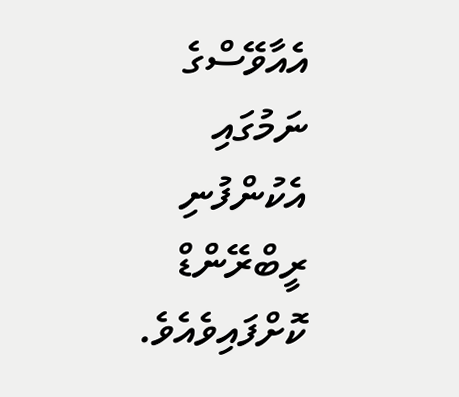އެއާވޭސްގެ ނަމުގައި އެކުންފުނި ރީބްރޭންޑް ކޮށްފައިވެއެވެ.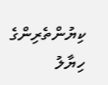ކިޔުންތެރިންގެ ހިޔާލު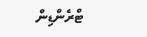ޓްރެންޑިން